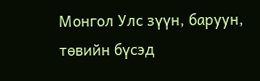Монгол Улс зүүн, баруун, төвийн бүсэд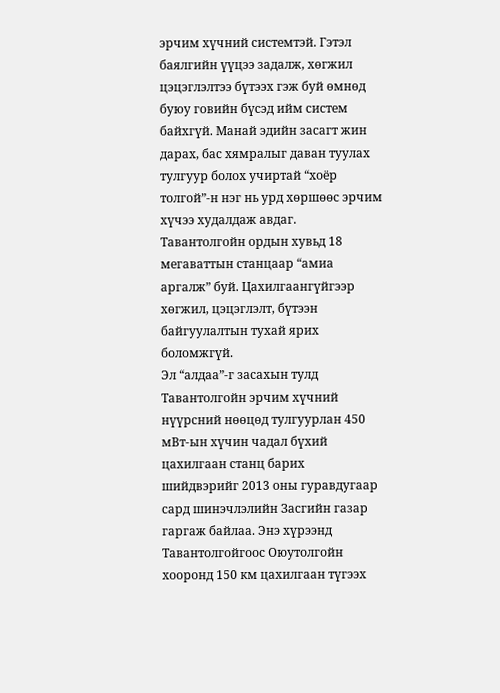эрчим хүчний системтэй. Гэтэл баялгийн үүцээ задалж, хөгжил цэцэглэлтээ бүтээх гэж буй өмнөд буюу говийн бүсэд ийм систем байхгүй. Манай эдийн засагт жин дарах, бас хямралыг даван туулах тулгуур болох учиртай “хоёр толгой”-н нэг нь урд хөршөөс эрчим хүчээ худалдаж авдаг. Тавантолгойн ордын хувьд 18 мегаваттын станцаар “амиа аргалж” буй. Цахилгаангүйгээр хөгжил, цэцэглэлт, бүтээн байгуулалтын тухай ярих боломжгүй.
Эл “алдаа”-г засахын тулд Тавантолгойн эрчим хүчний нүүрсний нөөцөд тулгуурлан 450 мВт-ын хүчин чадал бүхий цахилгаан станц барих шийдвэрийг 2013 оны гуравдугаар сард шинэчлэлийн Засгийн газар гаргаж байлаа. Энэ хүрээнд Тавантолгойгоос Оюутолгойн хооронд 150 км цахилгаан түгээх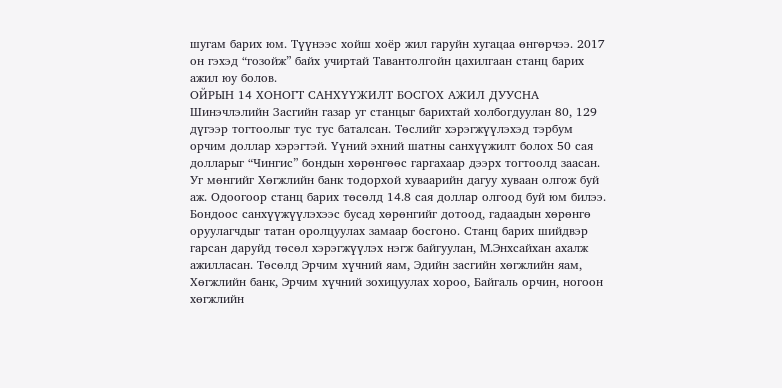шугам барих юм. Түүнээс хойш хоёр жил гаруйн хугацаа өнгөрчээ. 2017 он гэхэд “гозойж” байх учиртай Тавантолгойн цахилгаан станц барих ажил юу болов.
ОЙРЫН 14 ХОНОГТ САНХҮҮЖИЛТ БОСГОХ АЖИЛ ДУУСНА
Шинэчлэлийн Засгийн газар уг станцыг барихтай холбогдуулан 80, 129 дүгээр тогтоолыг тус тус баталсан. Төслийг хэрэгжүүлэхэд тэрбум орчим доллар хэрэгтэй. Үүний эхний шатны санхүүжилт болох 50 сая долларыг “Чингис” бондын хөрөнгөөс гаргахаар дээрх тогтоолд заасан. Уг мөнгийг Хөгжлийн банк тодорхой хуваарийн дагуу хуваан олгож буй аж. Одоогоор станц барих төсөлд 14.8 сая доллар олгоод буй юм билээ. Бондоос санхүүжүүлэхээс бусад хөрөнгийг дотоод, гадаадын хөрөнгө оруулагчдыг татан оролцуулах замаар босгоно. Станц барих шийдвэр гарсан даруйд төсөл хэрэгжүүлэх нэгж байгуулан, М.Энхсайхан ахалж ажилласан. Төсөлд Эрчим хүчний яам, Эдийн засгийн хөгжлийн яам, Хөгжлийн банк, Эрчим хүчний зохицуулах хороо, Байгаль орчин, ногоон хөгжлийн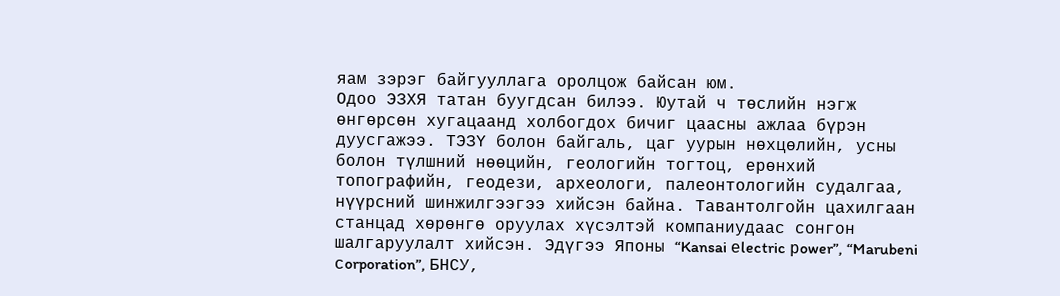яам зэрэг байгууллага оролцож байсан юм.
Одоо ЭЗХЯ татан буугдсан билээ. Юутай ч төслийн нэгж өнгөрсөн хугацаанд холбогдох бичиг цаасны ажлаа бүрэн дуусгажээ. ТЭЗҮ болон байгаль, цаг уурын нөхцөлийн, усны болон түлшний нөөцийн, геологийн тогтоц, ерөнхий топографийн, геодези, археологи, палеонтологийн судалгаа, нүүрсний шинжилгээгээ хийсэн байна. Тавантолгойн цахилгаан станцад хөрөнгө оруулах хүсэлтэй компаниудаас сонгон шалгаруулалт хийсэн. Эдүгээ Японы “Kansai еlectric рower”, “Marubeni сorporation”, БНСУ,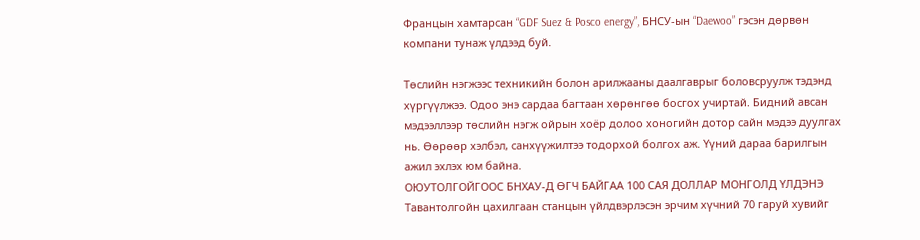Францын хамтарсан “GDF Suez & Posco energy”, БНСУ-ын “Daewoo” гэсэн дөрвөн компани тунаж үлдээд буй.

Төслийн нэгжээс техникийн болон арилжааны даалгаврыг боловсруулж тэдэнд хүргүүлжээ. Одоо энэ сардаа багтаан хөрөнгөө босгох учиртай. Бидний авсан мэдээллээр төслийн нэгж ойрын хоёр долоо хоногийн дотор сайн мэдээ дуулгах нь. Өөрөөр хэлбэл, санхүүжилтээ тодорхой болгох аж. Үүний дараа барилгын ажил эхлэх юм байна.
ОЮУТОЛГОЙГООС БНХАУ-Д ӨГЧ БАЙГАА 100 САЯ ДОЛЛАР МОНГОЛД ҮЛДЭНЭ
Тавантолгойн цахилгаан станцын үйлдвэрлэсэн эрчим хүчний 70 гаруй хувийг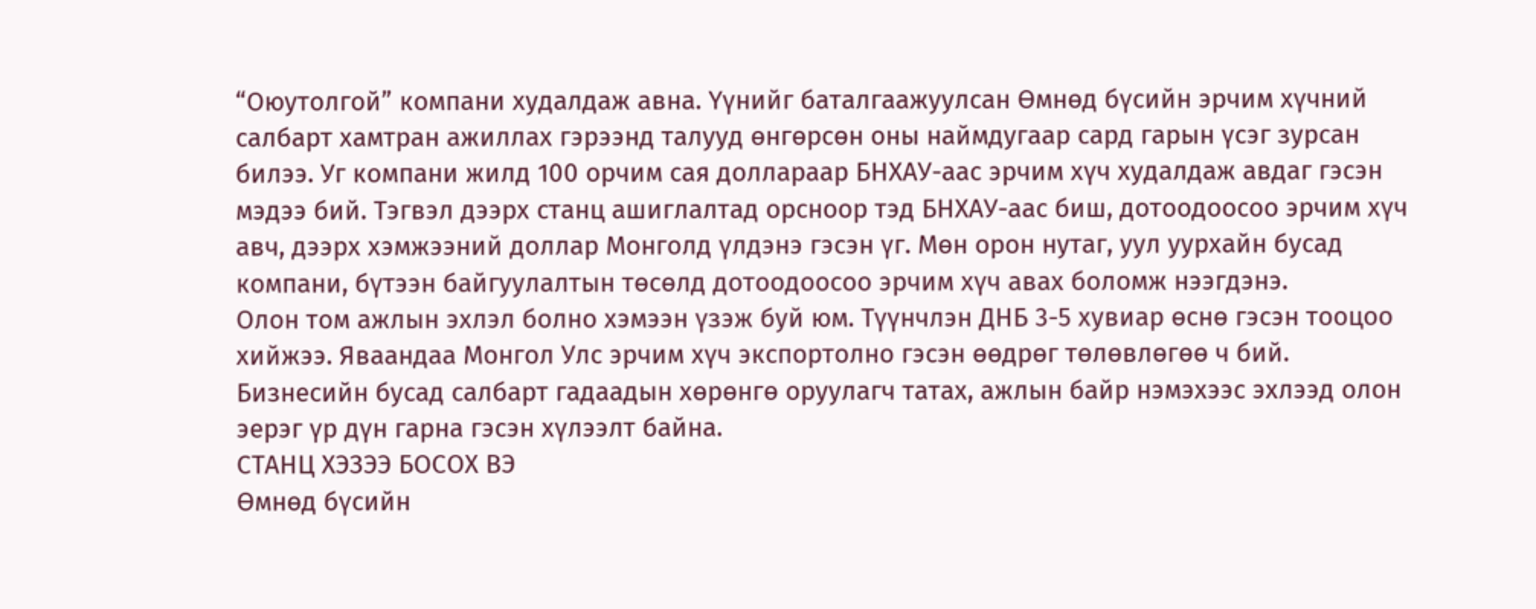“Оюутолгой” компани худалдаж авна. Үүнийг баталгаажуулсан Өмнөд бүсийн эрчим хүчний салбарт хамтран ажиллах гэрээнд талууд өнгөрсөн оны наймдугаар сард гарын үсэг зурсан билээ. Уг компани жилд 100 орчим сая доллараар БНХАУ-аас эрчим хүч худалдаж авдаг гэсэн мэдээ бий. Тэгвэл дээрх станц ашиглалтад орсноор тэд БНХАУ-аас биш, дотоодоосоо эрчим хүч авч, дээрх хэмжээний доллар Монголд үлдэнэ гэсэн үг. Мөн орон нутаг, уул уурхайн бусад компани, бүтээн байгуулалтын төсөлд дотоодоосоо эрчим хүч авах боломж нээгдэнэ.
Олон том ажлын эхлэл болно хэмээн үзэж буй юм. Түүнчлэн ДНБ 3-5 хувиар өснө гэсэн тооцоо хийжээ. Яваандаа Монгол Улс эрчим хүч экспортолно гэсэн өөдрөг төлөвлөгөө ч бий. Бизнесийн бусад салбарт гадаадын хөрөнгө оруулагч татах, ажлын байр нэмэхээс эхлээд олон эерэг үр дүн гарна гэсэн хүлээлт байна.
СТАНЦ ХЭЗЭЭ БОСОХ ВЭ
Өмнөд бүсийн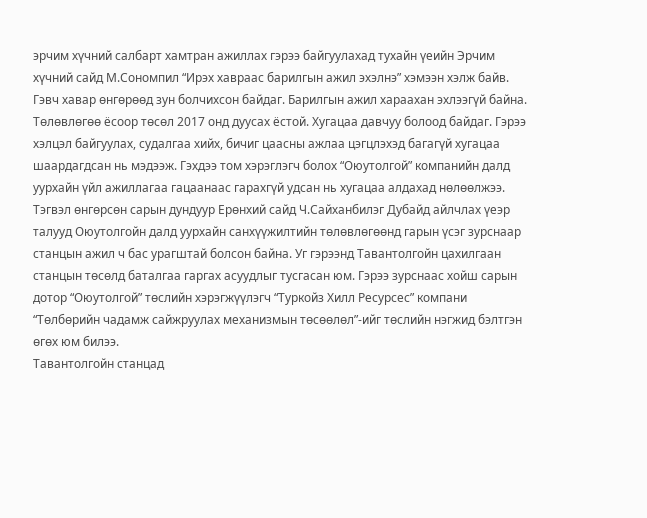эрчим хүчний салбарт хамтран ажиллах гэрээ байгуулахад тухайн үеийн Эрчим хүчний сайд М.Сономпил “Ирэх хавраас барилгын ажил эхэлнэ” хэмээн хэлж байв. Гэвч хавар өнгөрөөд зун болчихсон байдаг. Барилгын ажил хараахан эхлээгүй байна. Төлөвлөгөө ёсоор төсөл 2017 онд дуусах ёстой. Хугацаа давчуу болоод байдаг. Гэрээ хэлцэл байгуулах, судалгаа хийх, бичиг цаасны ажлаа цэгцлэхэд багагүй хугацаа шаардагдсан нь мэдээж. Гэхдээ том хэрэглэгч болох “Оюутолгой” компанийн далд уурхайн үйл ажиллагаа гацаанаас гарахгүй удсан нь хугацаа алдахад нөлөөлжээ.
Тэгвэл өнгөрсөн сарын дундуур Ерөнхий сайд Ч.Сайханбилэг Дубайд айлчлах үеэр талууд Оюутолгойн далд уурхайн санхүүжилтийн төлөвлөгөөнд гарын үсэг зурснаар станцын ажил ч бас урагштай болсон байна. Уг гэрээнд Тавантолгойн цахилгаан станцын төсөлд баталгаа гаргах асуудлыг тусгасан юм. Гэрээ зурснаас хойш сарын дотор “Оюутолгой” төслийн хэрэгжүүлэгч “Туркойз Хилл Ресурсес” компани “Төлбөрийн чадамж сайжруулах механизмын төсөөлөл”-ийг төслийн нэгжид бэлтгэн өгөх юм билээ.
Тавантолгойн станцад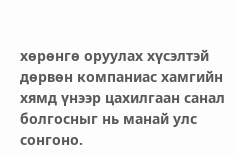хөрөнгө оруулах хүсэлтэй дөрвөн компаниас хамгийн хямд үнээр цахилгаан санал болгосныг нь манай улс сонгоно.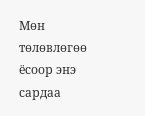Мөн төлөвлөгөө ёсоор энэ сардаа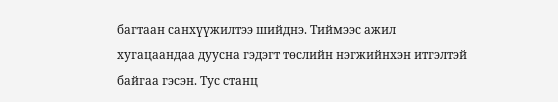багтаан санхүүжилтээ шийднэ. Тиймээс ажил хугацаандаа дуусна гэдэгт төслийн нэгжийнхэн итгэлтэй байгаа гэсэн. Тус станц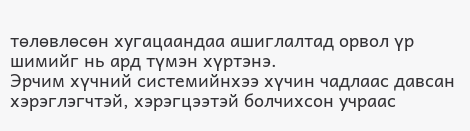төлөвлөсөн хугацаандаа ашиглалтад орвол үр шимийг нь ард түмэн хүртэнэ.
Эрчим хүчний системийнхээ хүчин чадлаас давсан хэрэглэгчтэй, хэрэгцээтэй болчихсон учраас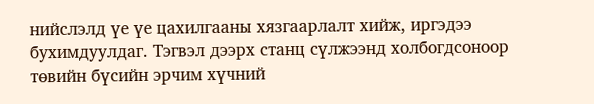нийслэлд үе үе цахилгааны хязгаарлалт хийж, иргэдээ бухимдуулдаг. Тэгвэл дээрх станц сүлжээнд холбогдсоноор төвийн бүсийн эрчим хүчний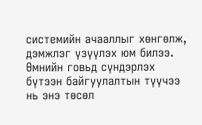системийн ачааллыг хөнгөлж, дэмжлэг үзүүлэх юм билээ. Өмнийн говьд сүндэрлэх бүтээн байгуулалтын түүчээ нь энэ төсөл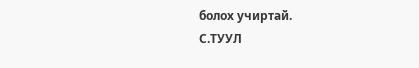болох учиртай.
С.ТУУЛ